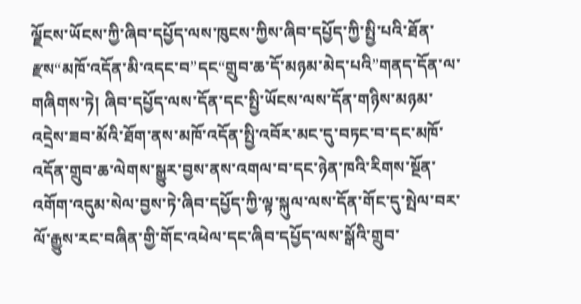ལྗོངས་ཡོངས་ཀྱི་ཞིབ་དཔྱོད་ལས་ཁུངས་ཀྱིས་ཞིབ་དཔྱོད་ཀྱི་སྤྱི་པའི་ཐོན་རྫས“མཁོ་འདོན་མི་འདང་བ”དང“གྲུབ་ཆ་དོ་མཉམ་མེད་པའི”གནད་དོན་ལ་གཞིགས་ཏེ། ཞིབ་དཔྱོད་ལས་དོན་དང་སྤྱི་ཡོངས་ལས་དོན་གཉིས་མཉམ་འདྲེས་ཟབ་མོའི་ཐོག་ནས་མཁོ་འདོན་སྤྱི་འབོར་མང་དུ་བཏང་བ་དང་མཁོ་འདོན་གྲུབ་ཆ་ལེགས་སྒྱུར་བྱས་ནས་འགལ་བ་དང་ཉེན་ཁའི་རིགས་སྔོན་འགོག་འདུམ་སེལ་བྱས་ཏེ་ཞིབ་དཔྱོད་ཀྱི་ལྟ་སྐུལ་ལས་དོན་གོང་དུ་སྤེལ་བར་ལོ་རྒྱུས་རང་བཞིན་གྱི་གོང་འཕེལ་དང་ཞིབ་དཔྱོད་ལས་སྒོའི་གྲུབ་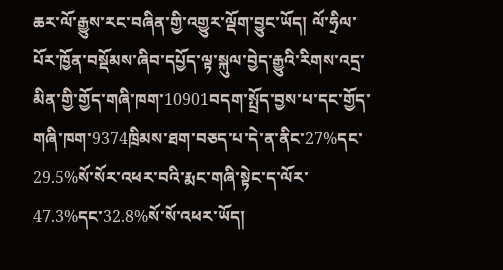ཆར་ལོ་རྒྱུས་རང་བཞིན་གྱི་འགྱུར་ལྡོག་བྱུང་ཡོད། ལོ་ཧྲིལ་པོར་ཁྱོན་བསྡོམས་ཞིབ་དཔྱོད་ལྟ་སྐུལ་བྱེད་རྒྱུའི་རིགས་འདྲ་མིན་གྱི་གྱོད་གཞི་ཁག་10901བདག་སྤྲོད་བྱས་པ་དང་གྱོད་གཞི་ཁག་9374ཁྲིམས་ཐག་བཅད་པ་དེ་ན་ནིང་27%དང་29.5%སོ་སོར་འཕར་བའི་རྨང་གཞི་སྟེང་ད་ལོར་47.3%དང་32.8%སོ་སོ་འཕར་ཡོད།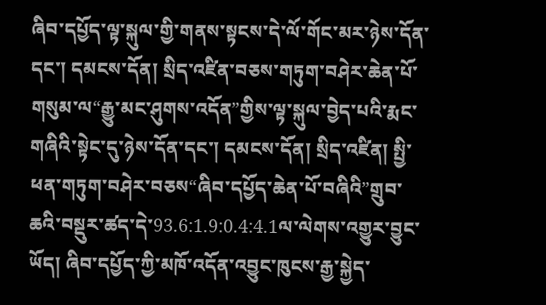ཞིབ་དཔྱོད་ལྟ་སྐུལ་གྱི་གནས་སྟངས་དེ་ལོ་གོང་མར་ཉེས་དོན་དང་། དམངས་དོན། སྲིད་འཛིན་བཅས་གཏུག་བཤེར་ཆེན་པོ་གསུམ་ལ“རྒྱུ་མང་ཤུགས་འདོན”གྱིས་ལྟ་སྐུལ་བྱེད་པའི་རྨང་གཞིའི་སྟེང་དུ་ཉེས་དོན་དང་། དམངས་དོན། སྲིད་འཛིན། སྤྱི་ཕན་གཏུག་བཤེར་བཅས“ཞིབ་དཔྱོད་ཆེན་པོ་བཞིའི”གྲུབ་ཆའི་བསྡུར་ཚད་དེ་93.6:1.9:0.4:4.1ལ་ལེགས་འགྱུར་བྱུང་ཡོད། ཞིབ་དཔྱོད་ཀྱི་མཁོ་འདོན་འབྱུང་ཁུངས་རྒྱ་སྐྱེད་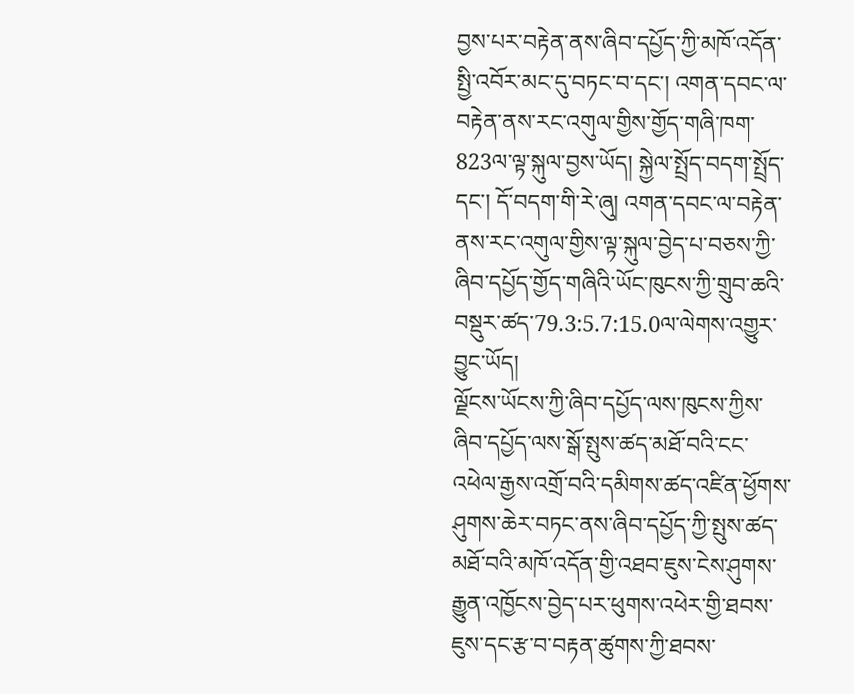བྱས་པར་བརྟེན་ནས་ཞིབ་དཔྱོད་ཀྱི་མཁོ་འདོན་སྤྱི་འབོར་མང་དུ་བཏང་བ་དང་། འགན་དབང་ལ་བརྟེན་ནས་རང་འགུལ་གྱིས་གྱོད་གཞི་ཁག་823ལ་ལྟ་སྐུལ་བྱས་ཡོད། སྐྱེལ་སྤྲོད་བདག་སྤྲོད་དང་། དོ་བདག་གི་རེ་ཞུ། འགན་དབང་ལ་བརྟེན་ནས་རང་འགུལ་གྱིས་ལྟ་སྐུལ་བྱེད་པ་བཅས་ཀྱི་ཞིབ་དཔྱོད་གྱོད་གཞིའི་ཡོང་ཁུངས་ཀྱི་གྲུབ་ཆའི་བསྡུར་ཚད་79.3:5.7:15.0ལ་ལེགས་འགྱུར་བྱུང་ཡོད།
ལྗོངས་ཡོངས་ཀྱི་ཞིབ་དཔྱོད་ལས་ཁུངས་ཀྱིས་ཞིབ་དཔྱོད་ལས་སྒོ་སྤུས་ཚད་མཐོ་བའི་ངང་འཕེལ་རྒྱས་འགྲོ་བའི་དམིགས་ཚད་འཛིན་ཕྱོགས་ཤུགས་ཆེར་བཏང་ནས་ཞིབ་དཔྱོད་ཀྱི་སྤུས་ཚད་མཐོ་བའི་མཁོ་འདོན་གྱི་འཐབ་ཇུས་ངེས་ཤུགས་རྒྱུན་འཁྱོངས་བྱེད་པར་ཕུགས་འཕེར་གྱི་ཐབས་ཇུས་དང་རྩ་བ་བརྟན་ཚུགས་ཀྱི་ཐབས་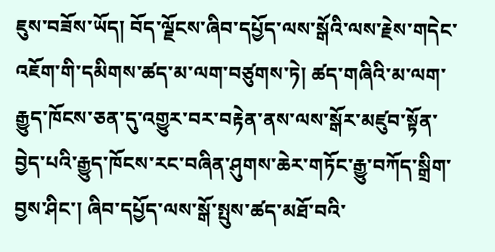ཇུས་བཟོས་ཡོད། བོད་ལྗོངས་ཞིབ་དཔྱོད་ལས་སྒོའི་ལས་རྗེས་གདེང་འཇོག་གི་དམིགས་ཚད་མ་ལག་བཙུགས་ཏེ། ཚད་གཞིའི་མ་ལག་རྒྱུད་ཁོངས་ཅན་དུ་འགྱུར་བར་བརྟེན་ནས་ལས་སྒོར་མཛུབ་སྟོན་བྱེད་པའི་རྒྱུད་ཁོངས་རང་བཞིན་ཤུགས་ཆེར་གཏོང་རྒྱུ་བཀོད་སྒྲིག་བྱས་ཤིང་། ཞིབ་དཔྱོད་ལས་སྒོ་སྤུས་ཚད་མཐོ་བའི་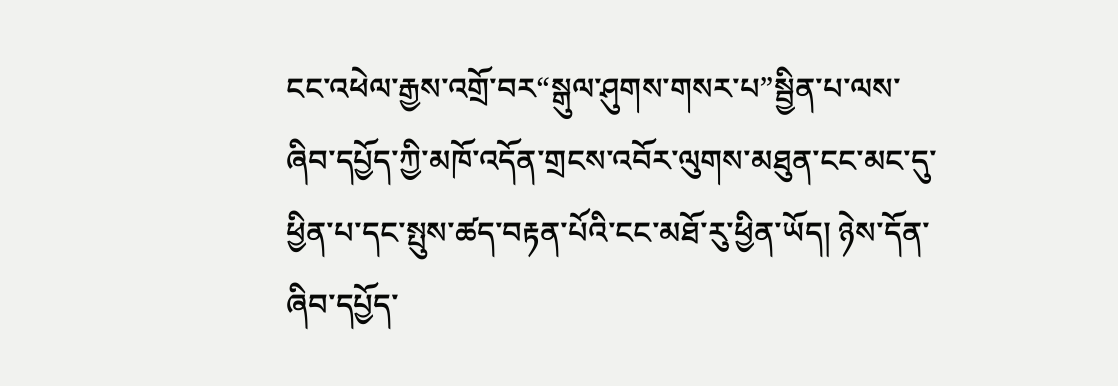ངང་འཕེལ་རྒྱས་འགྲོ་བར“སྒུལ་ཤུགས་གསར་པ”སྦྱིན་པ་ལས་ཞིབ་དཔྱོད་ཀྱི་མཁོ་འདོན་གྲངས་འབོར་ལུགས་མཐུན་ངང་མང་དུ་ཕྱིན་པ་དང་སྤུས་ཚད་བརྟན་པོའི་ངང་མཐོ་རུ་ཕྱིན་ཡོད། ཉེས་དོན་ཞིབ་དཔྱོད་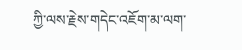ཀྱི་ལས་རྗེས་གདེང་འཇོག་མ་ལག་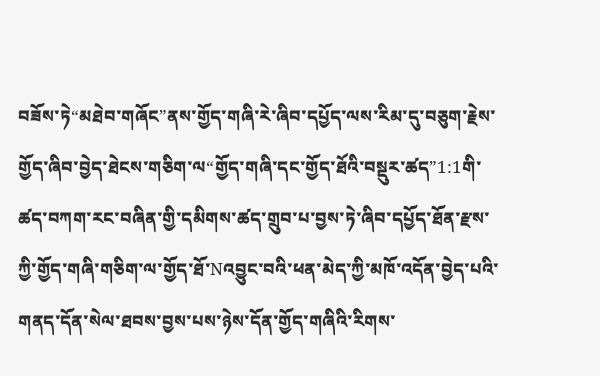བཟོས་ཏེ“མཐེབ་གཞོང”ནས་གྱོད་གཞི་རེ་ཞིབ་དཔྱོད་ལས་རིམ་དུ་བཅུག་རྗེས་གྱོད་ཞིབ་བྱེད་ཐེངས་གཅིག་ལ“གྱོད་གཞི་དང་གྱོད་ཐོའི་བསྡུར་ཚད”1:1གི་ཚད་བཀག་རང་བཞིན་གྱི་དམིགས་ཚད་གྲུབ་པ་བྱས་ཏེ་ཞིབ་དཔྱོད་ཐོན་རྫས་ཀྱི་གྱོད་གཞི་གཅིག་ལ་གྱོད་ཐོ་Nའབྱུང་བའི་ཕན་མེད་ཀྱི་མཁོ་འདོན་བྱེད་པའི་གནད་དོན་སེལ་ཐབས་བྱས་པས་ཉེས་དོན་གྱོད་གཞིའི་རིགས་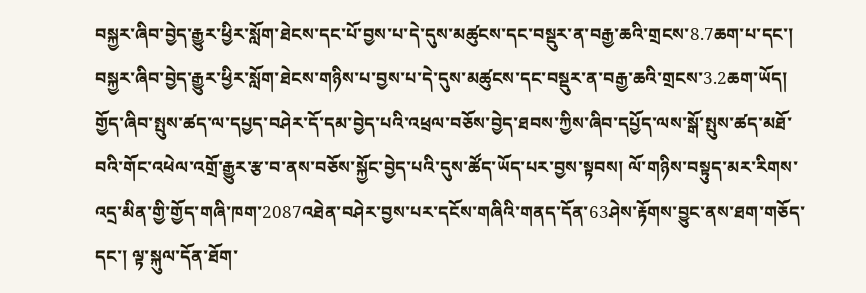བསྐྱར་ཞིབ་བྱེད་རྒྱུར་ཕྱིར་སློག་ཐེངས་དང་པོ་བྱས་པ་དེ་དུས་མཚུངས་དང་བསྡུར་ན་བརྒྱ་ཆའི་གྲངས་8.7ཆག་པ་དང་། བསྐྱར་ཞིབ་བྱེད་རྒྱུར་ཕྱིར་སློག་ཐེངས་གཉིས་པ་བྱས་པ་དེ་དུས་མཚུངས་དང་བསྡུར་ན་བརྒྱ་ཆའི་གྲངས་3.2ཆག་ཡོད། གྱོད་ཞིབ་སྤུས་ཚད་ལ་དཔྱད་བཤེར་དོ་དམ་བྱེད་པའི་འཕྲལ་བཅོས་བྱེད་ཐབས་ཀྱིས་ཞིབ་དཔྱོད་ལས་སྒོ་སྤུས་ཚད་མཐོ་བའི་གོང་འཕེལ་འགྲོ་རྒྱུར་རྩ་བ་ནས་བཅོས་སྐྱོང་བྱེད་པའི་དུས་ཚོད་ཡོད་པར་བྱས་སྟབས། ལོ་གཉིས་བསྟུད་མར་རིགས་འདྲ་མིན་གྱི་གྱོད་གཞི་ཁག་2087འཐེན་བཤེར་བྱས་པར་དངོས་གཞིའི་གནད་དོན་63ཤེས་རྟོགས་བྱུང་ནས་ཐག་གཅོད་དང་། ལྟ་སྐུལ་དོན་ཐོག་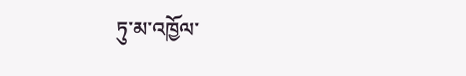ཏུ་མ་འཁྱོལ་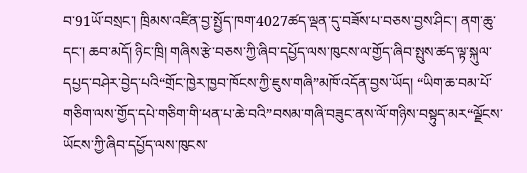བ་91ཡོ་བསྲང་། ཁྲིམས་འཛིན་བྱ་སྤྱོད་ཁག་4027ཚད་ལྡན་དུ་བཟོས་པ་བཅས་བྱས་ཤིང་། ནག་ཆུ་དང་། ཆབ་མདོ། ཉིང་ཁྲི། གཞིས་རྩེ་བཅས་ཀྱི་ཞིབ་དཔྱོད་ལས་ཁུངས་ལ་གྱོད་ཞིབ་སྤུས་ཚད་ལྟ་སྐུལ་དཔྱད་བཤེར་བྱེད་པའི“གྲོང་ཁྱེར་ཁྱབ་ཁོངས་ཀྱི་ཇུས་གཞི”མཁོ་འདོན་བྱས་ཡོད། “ཡིག་ཆ་བམ་པོ་གཅིག་ལས་གྱོད་དཔེ་གཅིག་གི་ཕན་པ་ཆེ་བའི”བསམ་གཞི་བཟུང་ནས་ལོ་གཉིས་བསྟུད་མར“ལྗོངས་ཡོངས་ཀྱི་ཞིབ་དཔྱོད་ལས་ཁུངས་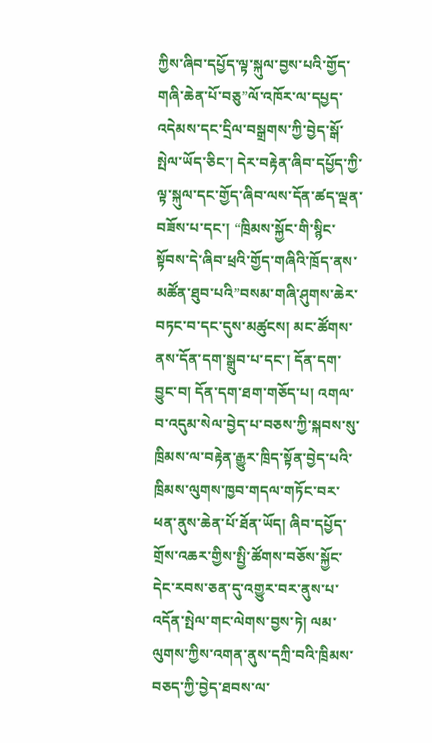ཀྱིས་ཞིབ་དཔྱོད་ལྟ་སྐུལ་བྱས་པའི་གྱོད་གཞི་ཆེན་པོ་བཅུ”ལོ་འཁོར་ལ་དཔྱད་འདེམས་དང་དྲིལ་བསྒྲགས་ཀྱི་བྱེད་སྒོ་སྤེལ་ཡོད་ཅིང་། དེར་བརྟེན་ཞིབ་དཔྱོད་ཀྱི་ལྟ་སྐུལ་དང་གྱོད་ཞིབ་ལས་དོན་ཚད་ལྡན་བཟོས་པ་དང་། “ཁྲིམས་སྐྱོང་གི་སྙིང་སྟོབས་དེ་ཞིབ་ཕྲའི་གྱོད་གཞིའི་ཁྲོད་ནས་མཚོན་ཐུབ་པའི”བསམ་གཞི་ཤུགས་ཆེར་བཏང་བ་དང་དུས་མཚུངས། མང་ཚོགས་ནས་དོན་དག་སྒྲུབ་པ་དང་། དོན་དག་བྱུང་བ། དོན་དག་ཐག་གཅོད་པ། འགལ་བ་འདུམ་སེལ་བྱེད་པ་བཅས་ཀྱི་སྐབས་སུ་ཁྲིམས་ལ་བརྟེན་རྒྱུར་ཁྲིད་སྟོན་བྱེད་པའི་ཁྲིམས་ལུགས་ཁྱབ་གདལ་གཏོང་བར་ཕན་ནུས་ཆེན་པོ་ཐོན་ཡོད། ཞིབ་དཔྱོད་གྲོས་འཆར་གྱིས་སྤྱི་ཚོགས་བཅོས་སྐྱོང་དེང་རབས་ཅན་དུ་འགྱུར་བར་ནུས་པ་འདོན་སྤེལ་གང་ལེགས་བྱས་ཏེ། ལམ་ལུགས་ཀྱིས་འགན་ནུས་དཀྲི་བའི་ཁྲིམས་བཅད་ཀྱི་བྱེད་ཐབས་ལ་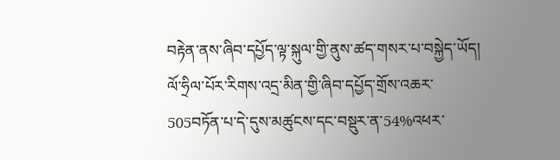བརྟེན་ནས་ཞིབ་དཔྱོད་ལྟ་སྐུལ་གྱི་ནུས་ཚད་གསར་པ་བསྐྱེད་ཡོད། ལོ་ཧྲིལ་པོར་རིགས་འདྲ་མིན་གྱི་ཞིབ་དཔྱོད་གྲོས་འཆར་505བཏོན་པ་དེ་དུས་མཚུངས་དང་བསྡུར་ན་54%འཕར་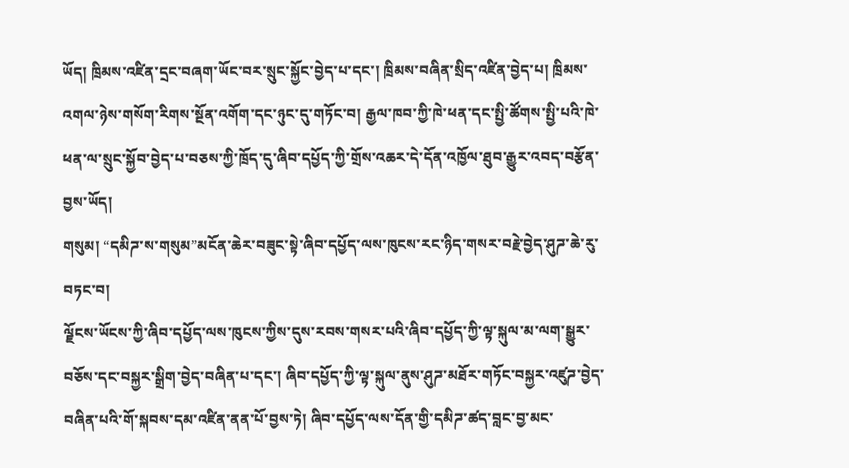ཡོད། ཁྲིམས་འཛིན་དྲང་བཞག་ཡོང་བར་སྲུང་སྐྱོང་བྱེད་པ་དང་། ཁྲིམས་བཞིན་སྲིད་འཛིན་བྱེད་པ། ཁྲིམས་འགལ་ཉེས་གསོག་རིགས་སྔོན་འགོག་དང་ཉུང་དུ་གཏོང་བ། རྒྱལ་ཁབ་ཀྱི་ཁེ་ཕན་དང་སྤྱི་ཚོགས་སྤྱི་པའི་ཁེ་ཕན་ལ་སྲུང་སྐྱོབ་བྱེད་པ་བཅས་ཀྱི་ཁྲོད་དུ་ཞིབ་དཔྱོད་ཀྱི་གྲོས་འཆར་དེ་དོན་འཁྱོལ་ཐུབ་རྒྱུར་འབད་བརྩོན་བྱས་ཡོད།
གསུམ། “དམིཌ་ས་གསུམ”མངོན་ཆེར་བཟུང་སྟེ་ཞིབ་དཔྱོད་ལས་ཁུངས་རང་ཉིད་གསར་བརྗེ་བྱེད་ཤུཌ་ཆེ་རུ་བཏང་བ།
ལྗོངས་ཡོངས་ཀྱི་ཞིབ་དཔྱོད་ལས་ཁུངས་ཀྱིས་དུས་རབས་གསར་པའི་ཞིབ་དཔྱོད་ཀྱི་ལྟ་སྐུལ་མ་ལག་སྒྱུར་བཅོས་དང་བསྐྱར་སྒྲིག་བྱེད་བཞིན་པ་དང་། ཞིབ་དཔྱོད་ཀྱི་ལྟ་སྐུལ་ནུས་ཤུཌ་མཐོར་གཏོང་བསྐྱར་འཛུཌ་བྱེད་བཞིན་པའི་གོ་སྐབས་དམ་འཛིན་ནན་པོ་བྱས་ཏེ། ཞིབ་དཔྱོད་ལས་དོན་གྱི་དམིཌ་ཚད་བླང་བྱ་མང་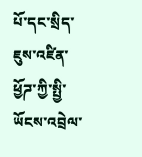པོ་དང་སྲིད་ཇུས་འཛིན་ཕྱོཌ་ཀྱི་སྤྱི་ཡོངས་འབྲེལ་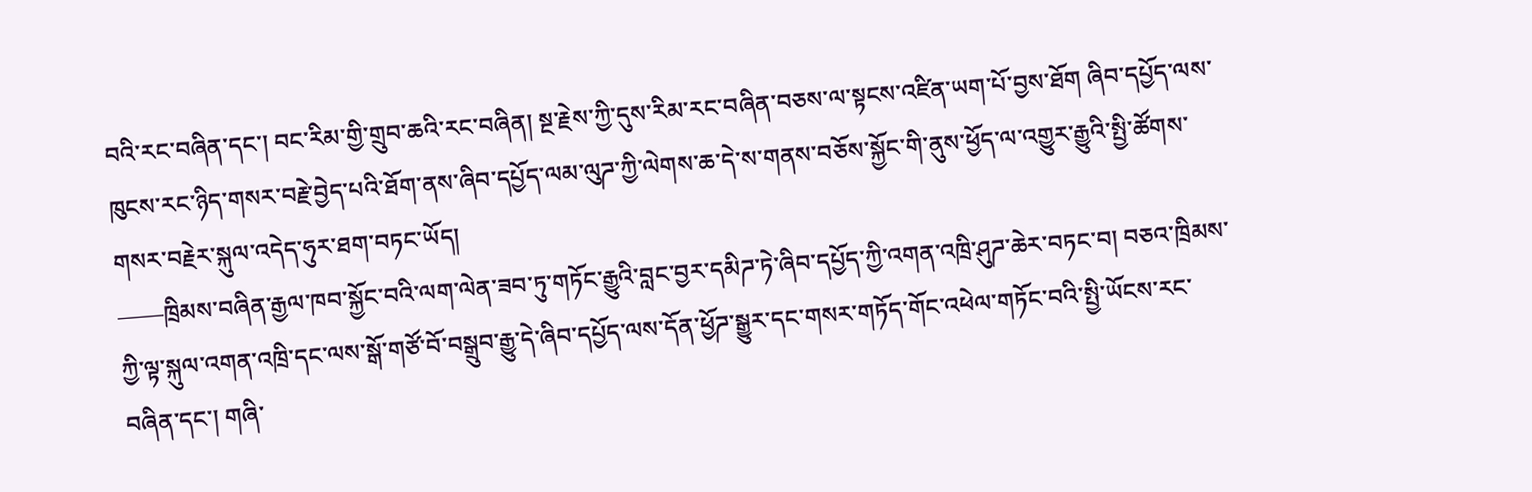བའི་རང་བཞིན་དང་། བང་རིམ་གྱི་གྲུབ་ཆའི་རང་བཞིན། སྔ་རྗེས་ཀྱི་དུས་རིམ་རང་བཞིན་བཅས་ལ་སྟངས་འཛིན་ཡག་པོ་བྱས་ཐོག ཞིབ་དཔྱོད་ལས་ཁུངས་རང་ཉིད་གསར་བརྗེ་བྱེད་པའི་ཐོག་ནས་ཞིབ་དཔྱོད་ལམ་ལུཌ་ཀྱི་ལེགས་ཆ་དེ་ས་གནས་བཅོས་སྐྱོང་གི་ནུས་ཕྱོད་ལ་འགྱུར་རྒྱུའི་སྤྱི་ཚོགས་གསར་བརྗེར་སྐུལ་འདེད་ཧུར་ཐག་བཏང་ཡོད།
——ཁྲིམས་བཞིན་རྒྱལ་ཁབ་སྐྱོང་བའི་ལག་ལེན་ཟབ་ཏུ་གཏོང་རྒྱུའི་བླང་བྱར་དམིཌ་ཏེ་ཞིབ་དཔྱོད་ཀྱི་འགན་འཁྲི་ཤུཌ་ཆེར་བཏང་བ། བཅའ་ཁྲིམས་ཀྱི་ལྟ་སྐུལ་འགན་འཁྲི་དང་ལས་སྒོ་གཙོ་བོ་བསྒྲུབ་རྒྱུ་དེ་ཞིབ་དཔྱོད་ལས་དོན་ཕྱོཌ་སྒྱུར་དང་གསར་གཏོད་གོང་འཕེལ་གཏོང་བའི་སྤྱི་ཡོངས་རང་བཞིན་དང་། གཞི་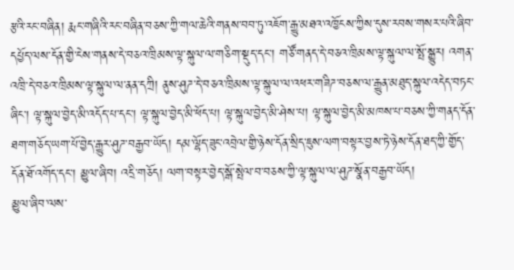རྩའི་རང་བཞིན། རྨང་གཞིའི་རང་བཞིན་བཅས་ཀྱི་གལ་ཆེའི་གནས་བབ་ཏུ་འཇོག་རྒྱུ་མཐའ་འཁྱོངས་ཀྱིས་དུས་རབས་གསར་པའི་ཞིབ་དཔྱོད་ལས་དོན་གྱི་ངེས་གནས་དེ་བཅའ་ཁྲིམས་ལྟ་སྐུལ་ལ་གཅིག་སྡུད་དང་། གཙོ་གནད་དེ་བཅའ་ཁྲིམས་ལྟ་སྐུལ་ལ་སྤོ་སྒྱུར། འགན་འཁྲི་དེ་བཅའ་ཁྲིམས་ལྟ་སྐུལ་ལ་ནན་དཀྲི། ནུས་ཤུཌ་དེ་བཅའ་ཁྲིམས་ལྟ་སྐུལ་ལ་འཕར་གཟིཌ་བཅས་ལ་རྒྱུན་མཐུད་སྐུལ་འདེད་བཏང་ཞིང་། ལྟ་སྐུལ་བྱེད་མི་འདོད་པ་དང་། ལྟ་སྐུལ་བྱེད་མི་ཕོད་པ། ལྟ་སྐུལ་བྱེད་མི་ཤེས་པ། ལྟ་སྐུལ་བྱེད་མི་མཁས་པ་བཅས་ཀྱི་གནད་དོན་ཐག་གཅོད་ཡག་པོ་བྱེད་རྒྱུར་ཤུཌ་བརྒྱབ་ཡོད། དམ་ལྷོད་ཟུང་འབྲེལ་གྱི་ཉེས་དོན་སྲིད་ཇུས་ལག་བསྟར་བྱས་ཏེ་ཉེས་དོན་ཐད་ཀྱི་གྱོད་དོན་ཐོ་འགོད་དང་། མྱུལ་ཞིབ། འདྲི་གཅོད། ལག་བསྟར་བྱེད་སྒོ་སྤེལ་བ་བཅས་ཀྱི་ལྟ་སྐུལ་ལ་ཤུཌ་སྣོན་བརྒྱབ་ཡོད།
མྱུལ་ཞིབ་ལས་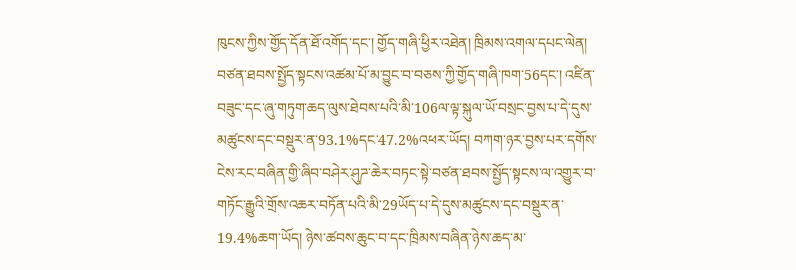ཁུངས་ཀྱིས་གྱོད་དོན་ཐོ་འགོད་དང་། གྱོད་གཞི་ཕྱིར་འཐེན། ཁྲིམས་འགལ་དཔང་ལེན། བཙན་ཐབས་སྤྱོད་སྟངས་འཚམ་པོ་མ་བྱུང་བ་བཅས་ཀྱི་གྱོད་གཞི་ཁག་56དང་། འཛིན་བཟུང་དང་ཞུ་གཏུག་ཆད་ལུས་ཐེབས་པའི་མི་106ལ་ལྟ་སྐུལ་ཡོ་བསྲང་བྱས་པ་དེ་དུས་མཚུངས་དང་བསྡུར་ན་93.1%དང་47.2%འཕར་ཡོད། བཀག་ཉར་བྱས་པར་དགོས་ངེས་རང་བཞིན་གྱི་ཞིབ་བཤེར་ཤུཌ་ཆེར་བཏང་སྟེ་བཙན་ཐབས་སྤྱོད་སྟངས་ལ་འགྱུར་བ་གཏོང་རྒྱུའི་གྲོས་འཆར་བཏོན་པའི་མི་29ཡོད་པ་དེ་དུས་མཚུངས་དང་བསྡུར་ན་19.4%ཆག་ཡོད། ཉེས་ཚབས་ཆུང་བ་དང་ཁྲིམས་བཞིན་ཉེས་ཆད་མ་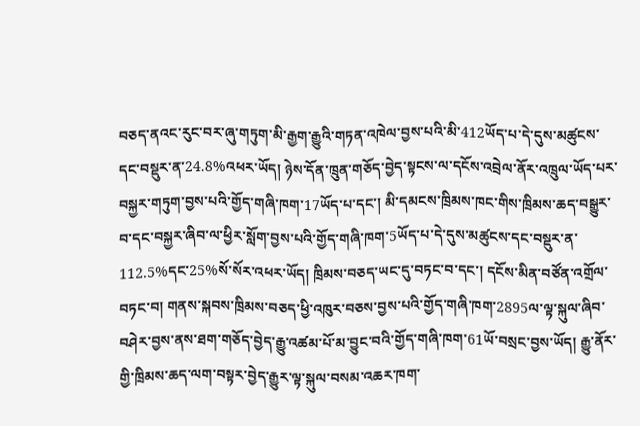བཅད་ནའང་རུང་བར་ཞུ་གཏུག་མི་རྒྱག་རྒྱུའི་གཏན་འཁེལ་བྱས་པའི་མི་412ཡོད་པ་དེ་དུས་མཚུངས་དང་བསྡུར་ན་24.8%འཕར་ཡོད། ཉེས་དོན་ཁྲུན་གཅོད་བྱེད་སྟངས་ལ་དངོས་འབྲེལ་ནོར་འཁྲུལ་ཡོད་པར་བསྐྱར་གཏུག་བྱས་པའི་གྱོད་གཞི་ཁག་17ཡོད་པ་དང་། མི་དམངས་ཁྲིམས་ཁང་གིས་ཁྲིམས་ཆད་བསྒྱུར་བ་དང་བསྐྱར་ཞིབ་ལ་ཕྱིར་སློག་བྱས་པའི་གྱོད་གཞི་ཁག་5ཡོད་པ་དེ་དུས་མཚུངས་དང་བསྡུར་ན་112.5%དང་25%སོ་སོར་འཕར་ཡོད། ཁྲིམས་བཅད་ཡང་དུ་བཏང་བ་དང་། དངོས་མིན་བཙོན་འགྲོལ་བཏང་བ། གནས་སྐབས་ཁྲིམས་བཅད་ཕྱི་འཁུར་བཅས་བྱས་པའི་གྱོད་གཞི་ཁག་2895ལ་ལྟ་སྐུལ་ཞིབ་བཤེར་བྱས་ནས་ཐག་གཅོད་བྱེད་རྒྱུ་འཚམ་པོ་མ་བྱུང་བའི་གྱོད་གཞི་ཁག་61ཡོ་བསྲང་བྱས་ཡོད། རྒྱུ་ནོར་གྱི་ཁྲིམས་ཆད་ལག་བསྟར་བྱེད་རྒྱུར་ལྟ་སྐུལ་བསམ་འཆར་ཁག་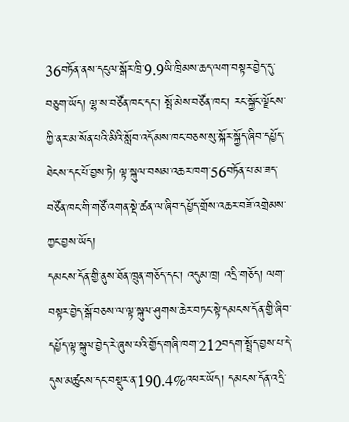36བཏོན་ནས་དངུལ་སྒོར་ཁྲི་9.9ཡི་ཁྲིམས་ཆད་ལག་བསྟར་བྱེད་དུ་བཅུག་ཡོད། ལྷ་ས་བཙོན་ཁང་དང་། སྤོ་མེས་བཙོན་ཁང་། རང་སྐྱོང་ལྗོངས་ཀྱི་ནར་མ་སོན་པའི་མིའི་སློབ་འདོམས་ཁང་བཅས་སུ་སྐོར་སྐྱོད་ཞིབ་དཔྱོད་ཐེངས་དང་པོ་བྱས་ཏེ། ལྟ་སྐུལ་བསམ་འཆར་ཁག་56བཏོན་པ་མ་ཟད་བཙོན་ཁང་གི་གཙོ་འགན་སྡེ་ཚན་ལ་ཞིབ་དཔྱོད་གྲོས་འཆར་བཟོ་འགྲེམས་ཀྱང་བྱས་ཡོད།
དམངས་དོན་གྱི་ནུས་ཐོན་ཁྲུན་གཅོད་དང་། འདུམ་ཁྲ། འདྲི་གཅོད། ལག་བསྟར་བྱེད་སྒོ་བཅས་ལ་ལྟ་སྐུལ་ཤུགས་ཆེར་བཏང་སྟེ་དམངས་དོན་གྱི་ཞིབ་དཔྱོད་ལྟ་སྐུལ་བྱེད་རེ་ཞུས་པའི་གྱོད་གཞི་ཁག་212བདག་སྤྲོད་བྱས་པ་དེ་དུས་མཚུངས་དང་བསྡུར་ན་190.4%འཕར་ཡོད། དམངས་དོན་འདྲི་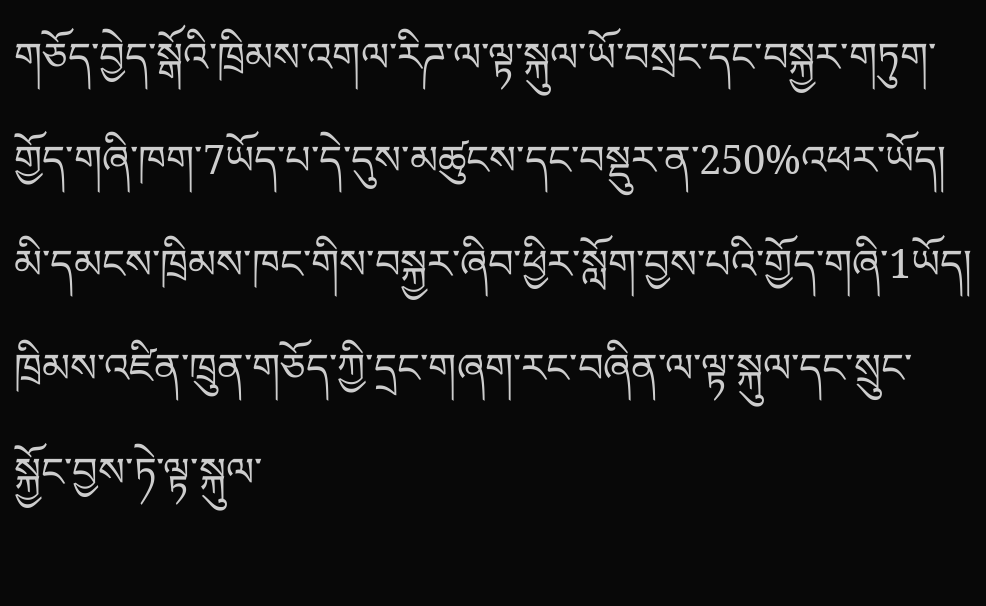གཅོད་བྱེད་སྒོའི་ཁྲིམས་འགལ་རིཌ་ལ་ལྟ་སྐུལ་ཡོ་བསྲང་དང་བསྐྱར་གཏུག་གྱོད་གཞི་ཁག་7ཡོད་པ་དེ་དུས་མཚུངས་དང་བསྡུར་ན་250%འཕར་ཡོད། མི་དམངས་ཁྲིམས་ཁང་གིས་བསྐྱར་ཞིབ་ཕྱིར་སློག་བྱས་པའི་གྱོད་གཞི་1ཡོད། ཁྲིམས་འཛིན་ཁྲུན་གཅོད་ཀྱི་དྲང་གཞག་རང་བཞིན་ལ་ལྟ་སྐུལ་དང་སྲུང་སྐྱོང་བྱས་ཏེ་ལྟ་སྐུལ་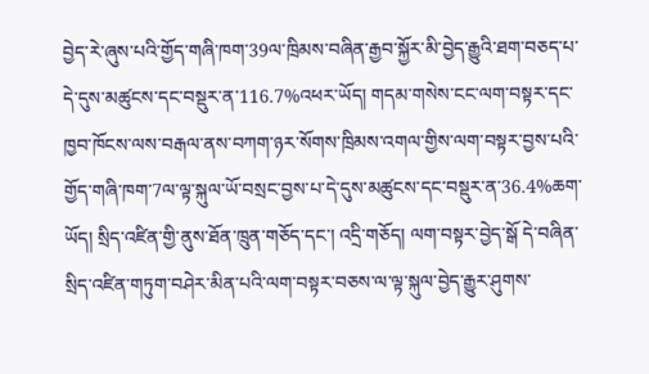བྱེད་རེ་ཞུས་པའི་གྱོད་གཞི་ཁག་39ལ་ཁྲིམས་བཞིན་རྒྱབ་སྐྱོར་མི་བྱེད་རྒྱུའི་ཐག་བཅད་པ་དེ་དུས་མཚུངས་དང་བསྡུར་ན་116.7%འཕར་ཡོད། གདམ་གསེས་ངང་ལག་བསྟར་དང་ཁྱབ་ཁོངས་ལས་བརྒལ་ནས་བཀག་ཉར་སོགས་ཁྲིམས་འགལ་གྱིས་ལག་བསྟར་བྱས་པའི་གྱོད་གཞི་ཁག་7ལ་ལྟ་སྐུལ་ཡོ་བསྲང་བྱས་པ་དེ་དུས་མཚུངས་དང་བསྡུར་ན་36.4%ཆག་ཡོད། སྲིད་འཛིན་གྱི་ནུས་ཐོན་ཁྲུན་གཅོད་དང་། འདྲི་གཅོད། ལག་བསྟར་བྱེད་སྒོ དེ་བཞིན་སྲིད་འཛིན་གཏུག་བཤེར་མིན་པའི་ལག་བསྟར་བཅས་ལ་ལྟ་སྐུལ་བྱེད་རྒྱུར་ཤུགས་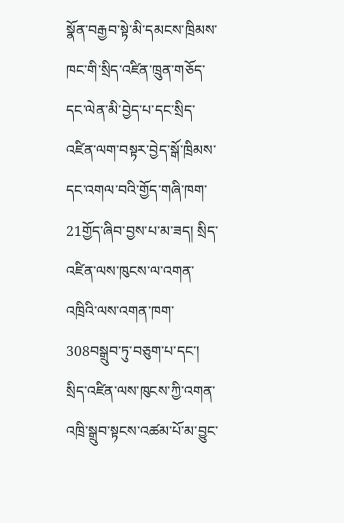སྣོན་བརྒྱབ་སྟེ་མི་དམངས་ཁྲིམས་ཁང་གི་སྲིད་འཛིན་ཁྲུན་གཅོད་དང་ལེན་མི་བྱེད་པ་དང་སྲིད་འཛིན་ལག་བསྟར་བྱེད་སྒོ་ཁྲིམས་དང་འགལ་བའི་གྱོད་གཞི་ཁག་21གྱོད་ཞིབ་བྱས་པ་མ་ཟད། སྲིད་འཛིན་ལས་ཁུངས་ལ་འགན་འཁྲིའི་ལས་འགན་ཁག་308བསྒྲུབ་ཏུ་བཅུག་པ་དང་། སྲིད་འཛིན་ལས་ཁུངས་ཀྱི་འགན་འཁྲི་སྒྲུབ་སྟངས་འཚམ་པོ་མ་བྱུང་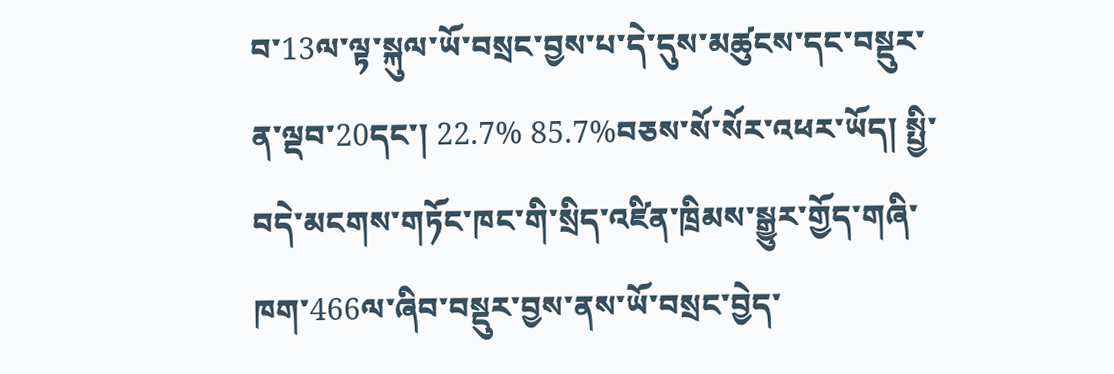བ་13ལ་ལྟ་སྐུལ་ཡོ་བསྲང་བྱས་པ་དེ་དུས་མཚུངས་དང་བསྡུར་ན་ལྡབ་20དང་། 22.7% 85.7%བཅས་སོ་སོར་འཕར་ཡོད། སྤྱི་བདེ་མངགས་གཏོང་ཁང་གི་སྲིད་འཛིན་ཁྲིམས་སྒྱུར་གྱོད་གཞི་ཁག་466ལ་ཞིབ་བསྡུར་བྱས་ནས་ཡོ་བསྲང་བྱེད་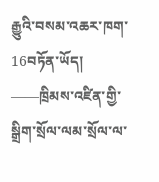རྒྱུའི་བསམ་འཆར་ཁག་16བཏོན་ཡོད།
——ཁྲིམས་འཛིན་གྱི་སྒྲིག་སྲོལ་ལམ་སྲོལ་ལ་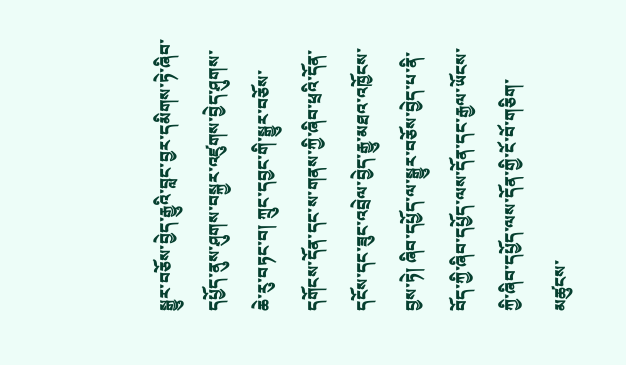སྒྱུར་བཅོས་བྱེད་རྒྱུའི་བླང་བྱར་དམིགས་ཏེ་ཞིབ་དཔྱོད་ནུས་ཤུགས་བསྐྱར་འཛུགས་བྱེད་ཤུགས་ཆེ་རུ་བཏང་བ། ཀྲུང་དབྱང་གི་སྒྱུར་བཅོས་དགོངས་དོན་དང་ས་གནས་ཀྱི་ཞིབ་ཕྲའི་དོན་དངོས་དང་ཟུང་འབྲེལ་བྱེད་རྒྱུ་མཐའ་འཁྱོངས་བྱས་ཏེ། ཞིབ་དཔྱོད་ལ་སྒྱུར་བཅོས་བྱེད་པ་ནི་བོད་ཀྱི་ཞིབ་དཔྱོད་ལས་དོན་དང་རྒྱལ་ཡོངས་ཀྱི་ཞིབ་དཔྱོད་ལས་དོན་གྱི་ངོ་བོ་གཅིག་མཚུངས་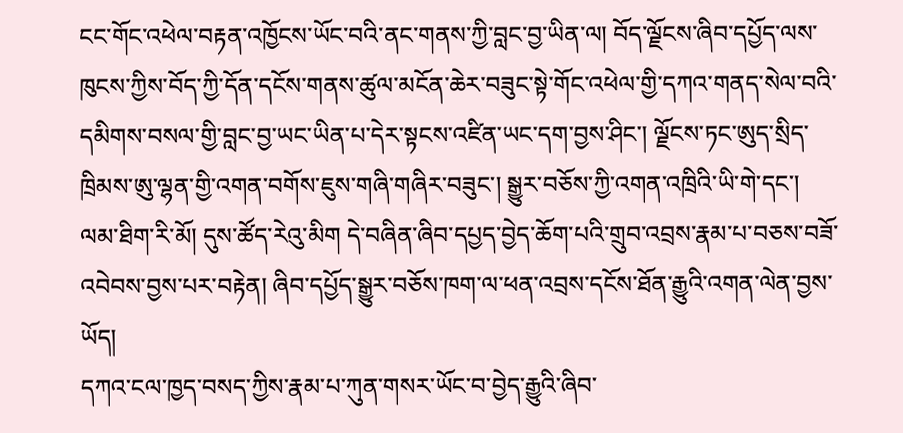ངང་གོང་འཕེལ་བརྟན་འཁྱོངས་ཡོང་བའི་ནང་གནས་ཀྱི་བླང་བྱ་ཡིན་ལ། བོད་ལྗོངས་ཞིབ་དཔྱོད་ལས་ཁུངས་ཀྱིས་བོད་ཀྱི་དོན་དངོས་གནས་ཚུལ་མངོན་ཆེར་བཟུང་སྟེ་གོང་འཕེལ་གྱི་དཀའ་གནད་སེལ་བའི་དམིགས་བསལ་གྱི་བླང་བྱ་ཡང་ཡིན་པ་དེར་སྟངས་འཛིན་ཡང་དག་བྱས་ཤིང་། ལྗོངས་ཏང་ཨུད་སྲིད་ཁྲིམས་ཨུ་ལྷན་གྱི་འགན་བགོས་ཇུས་གཞི་གཞིར་བཟུང་། སྒྱུར་བཅོས་ཀྱི་འགན་འཁྲིའི་ཡི་གེ་དང་། ལམ་ཐིག་རི་མོ། དུས་ཚོད་རེའུ་མིག དེ་བཞིན་ཞིབ་དཔྱད་བྱེད་ཆོག་པའི་གྲུབ་འབྲས་རྣམ་པ་བཅས་བཟོ་འབེབས་བྱས་པར་བརྟེན། ཞིབ་དཔྱོད་སྒྱུར་བཅོས་ཁག་ལ་ཕན་འབྲས་དངོས་ཐོན་རྒྱུའི་འགན་ལེན་བྱས་ཡོད།
དཀའ་ངལ་ཁྱད་བསད་ཀྱིས་རྣམ་པ་ཀུན་གསར་ཡོང་བ་བྱེད་རྒྱུའི་ཞིབ་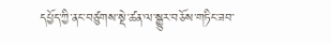དཔྱོད་ཀྱི་ནང་བཙུགས་སྡེ་ཚན་ལ་སྒྱུར་བཅོས་གཏིང་ཟབ་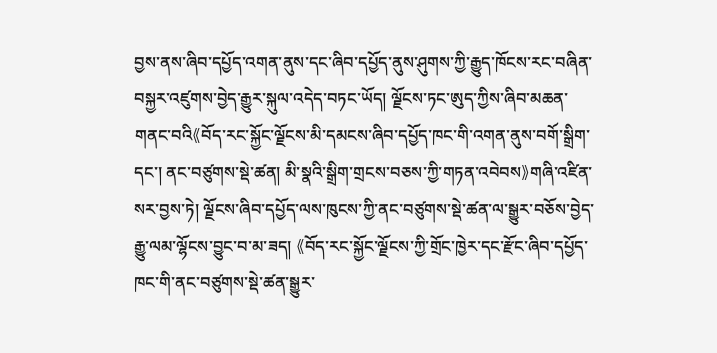བྱས་ནས་ཞིབ་དཔྱོད་འགན་ནུས་དང་ཞིབ་དཔྱོད་ནུས་ཤུགས་ཀྱི་རྒྱུད་ཁོངས་རང་བཞིན་བསྐྱར་འཛུགས་བྱེད་རྒྱུར་སྐུལ་འདེད་བཏང་ཡོད། ལྗོངས་ཏང་ཨུད་ཀྱིས་ཞིབ་མཆན་གནང་བའི《བོད་རང་སྐྱོང་ལྗོངས་མི་དམངས་ཞིབ་དཔྱོད་ཁང་གི་འགན་ནུས་བགོ་སྒྲིག་དང་། ནང་བཙུགས་སྡེ་ཚན། མི་སྣའི་སྒྲིག་གྲངས་བཅས་ཀྱི་གཏན་འབེབས》གཞི་འཛིན་སར་བྱས་ཏེ། ལྗོངས་ཞིབ་དཔྱོད་ལས་ཁུངས་ཀྱི་ནང་བཙུགས་སྡེ་ཚན་ལ་སྒྱུར་བཅོས་བྱེད་རྒྱུ་ལམ་ལྷོངས་བྱུང་བ་མ་ཟད། 《བོད་རང་སྐྱོང་ལྗོངས་ཀྱི་གྲོང་ཁྱེར་དང་རྫོང་ཞིབ་དཔྱོད་ཁང་གི་ནང་བཙུགས་སྡེ་ཚན་སྒྱུར་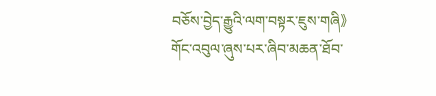བཅོས་བྱེད་རྒྱུའི་ལག་བསྟར་ཇུས་གཞི》གོང་འབུལ་ཞུས་པར་ཞིབ་མཆན་ཐོབ་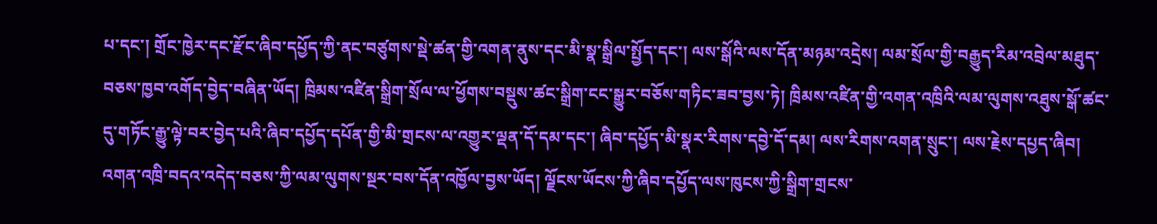པ་དང་། གྲོང་ཁྱེར་དང་རྫོང་ཞིབ་དཔྱོད་ཀྱི་ནང་བཙུགས་སྡེ་ཚན་གྱི་འགན་ནུས་དང་མི་སྣ་སྒྲིལ་སྤྱོད་དང་། ལས་སྒོའི་ལས་དོན་མཉམ་འདྲེས། ལམ་སྲོལ་གྱི་བརྒྱུད་རིམ་འབྲེལ་མཐུད་བཅས་ཁྱབ་འགོད་བྱེད་བཞིན་ཡོད། ཁྲིམས་འཛིན་སྒྲིག་སྲོལ་ལ་ཕྱོགས་བསྡུས་ཚང་སྒྲིག་ངང་སྒྱུར་བཅོས་གཏིང་ཟབ་བྱས་ཏེ། ཁྲིམས་འཛིན་གྱི་འགན་འཁྲིའི་ལམ་ལུགས་འཐུས་སྒོ་ཚང་དུ་གཏོང་རྒྱུ་ལྟེ་བར་བྱེད་པའི་ཞིབ་དཔྱོད་དཔོན་གྱི་མི་གྲངས་ལ་འགྱུར་ལྡན་དོ་དམ་དང་། ཞིབ་དཔྱོད་མི་སྣར་རིགས་དབྱེ་དོ་དམ། ལས་རིགས་འགན་སྲུང་། ལས་རྗེས་དཔྱད་ཞིབ། འགན་འཁྲི་བདའ་འདེད་བཅས་ཀྱི་ལམ་ལུགས་སྔར་བས་དོན་འཁྱོལ་བྱས་ཡོད། ལྗོངས་ཡོངས་ཀྱི་ཞིབ་དཔྱོད་ལས་ཁུངས་ཀྱི་སྒྲིག་གྲངས་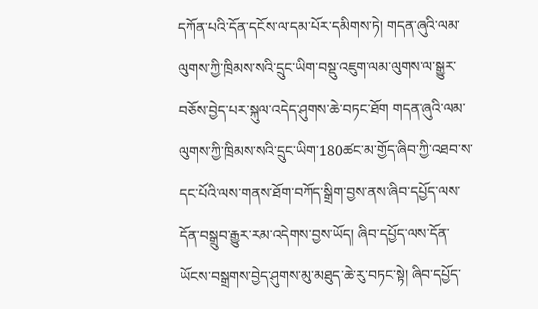དཀོན་པའི་དོན་དངོས་ལ་དམ་པོར་དམིགས་ཏེ། གདན་ཞུའི་ལམ་ལུགས་ཀྱི་ཁྲིམས་སའི་དྲུང་ཡིག་བསྡུ་འཇུག་ལམ་ལུགས་ལ་སྒྱུར་བཅོས་བྱེད་པར་སྐུལ་འདེད་ཤུགས་ཆེ་བཏང་ཐོག གདན་ཞུའི་ལམ་ལུགས་ཀྱི་ཁྲིམས་སའི་དྲུང་ཡིག་180ཚང་མ་གྱོད་ཞིབ་ཀྱི་འཐབ་ས་དང་པོའི་ལས་གནས་ཐོག་བཀོད་སྒྲིག་བྱས་ནས་ཞིབ་དཔྱོད་ལས་དོན་བསྒྲུབ་རྒྱུར་རམ་འདེགས་བྱས་ཡོད། ཞིབ་དཔྱོད་ལས་དོན་ཡོངས་བསྒྲགས་བྱེད་ཤུགས་མུ་མཐུད་ཆེ་རུ་བཏང་སྟེ། ཞིབ་དཔྱོད་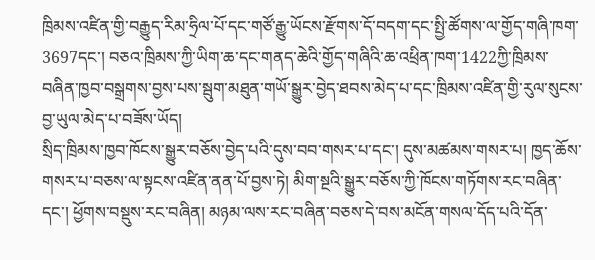ཁྲིམས་འཛིན་གྱི་བརྒྱུད་རིམ་ཧྲིལ་པོ་དང་གཙོ་རྒྱུ་ཡོངས་རྫོགས་དོ་བདག་དང་སྤྱི་ཚོགས་ལ་གྱོད་གཞི་ཁག་3697དང་། བཅའ་ཁྲིམས་ཀྱི་ཡིག་ཆ་དང་གནད་ཆེའི་གྱོད་གཞིའི་ཆ་འཕྲིན་ཁག་1422ཀྱི་ཁྲིམས་བཞིན་ཁྱབ་བསྒྲགས་བྱས་པས་སྦུག་མཐུན་གཡོ་སྒྱུར་བྱེད་ཐབས་མེད་པ་དང་ཁྲིམས་འཛིན་གྱི་རུལ་སུངས་བྱ་ཡུལ་མེད་པ་བཟོས་ཡོད།
སྲིད་ཁྲིམས་ཁྱབ་ཁོངས་སྒྱུར་བཅོས་བྱེད་པའི་དུས་བབ་གསར་པ་དང་། དུས་མཚམས་གསར་པ། ཁྱད་ཆོས་གསར་པ་བཅས་ལ་སྟངས་འཛིན་ནན་པོ་བྱས་ཏེ། མིག་སྔའི་སྒྱུར་བཅོས་ཀྱི་ཁོངས་གཏོགས་རང་བཞིན་དང་། ཕྱོགས་བསྡུས་རང་བཞིན། མཉམ་ལས་རང་བཞིན་བཅས་དེ་བས་མངོན་གསལ་དོད་པའི་དོན་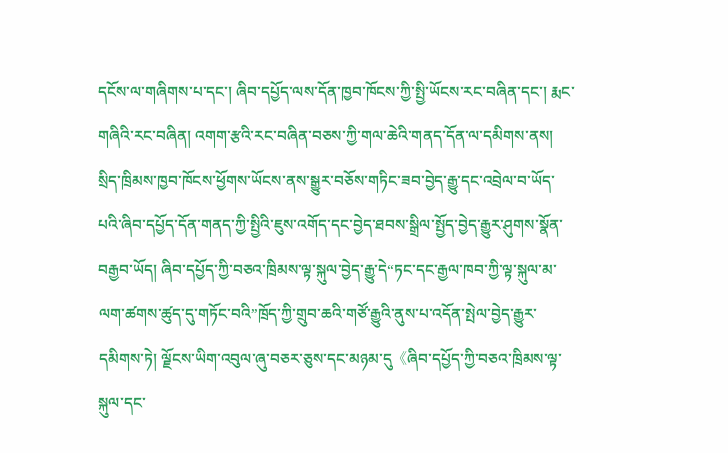དངོས་ལ་གཞིགས་པ་དང་། ཞིབ་དཔྱོད་ལས་དོན་ཁྱབ་ཁོངས་ཀྱི་སྤྱི་ཡོངས་རང་བཞིན་དང་། རྨང་གཞིའི་རང་བཞིན། འགག་རྩའི་རང་བཞིན་བཅས་ཀྱི་གལ་ཆེའི་གནད་དོན་ལ་དམིགས་ནས། སྲིད་ཁྲིམས་ཁྱབ་ཁོངས་ཕྱོགས་ཡོངས་ནས་སྒྱུར་བཅོས་གཏིང་ཟབ་བྱེད་རྒྱུ་དང་འབྲེལ་བ་ཡོད་པའི་ཞིབ་དཔྱོད་དོན་གནད་ཀྱི་སྤྱིའི་ཇུས་འགོད་དང་བྱེད་ཐབས་སྒྲིལ་སྤྱོད་བྱེད་རྒྱུར་ཤུགས་སྣོན་བརྒྱབ་ཡོད། ཞིབ་དཔྱོད་ཀྱི་བཅའ་ཁྲིམས་ལྟ་སྐུལ་བྱེད་རྒྱུ་དེ“ཏང་དང་རྒྱལ་ཁབ་ཀྱི་ལྟ་སྐུལ་མ་ལག་ཚགས་ཚུད་དུ་གཏོང་བའི”ཁྲོད་ཀྱི་གྲུབ་ཆའི་གཙོ་རྒྱུའི་ནུས་པ་འདོན་སྤེལ་བྱེད་རྒྱུར་དམིགས་ཏེ། ལྗོངས་ཡིག་འབུལ་ཞུ་བཅར་ཅུས་དང་མཉམ་དུ《ཞིབ་དཔྱོད་ཀྱི་བཅའ་ཁྲིམས་ལྟ་སྐུལ་དང་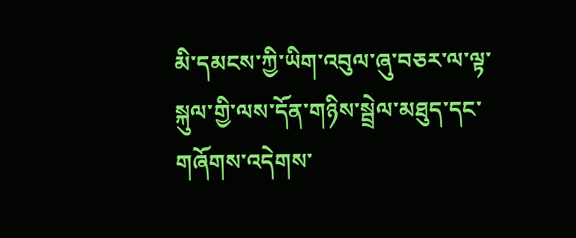མི་དམངས་ཀྱི་ཡིག་འབུལ་ཞུ་བཅར་ལ་ལྟ་སྐུལ་གྱི་ལས་དོན་གཉིས་སྦྲེལ་མཐུད་དང་གཞོགས་འདེགས་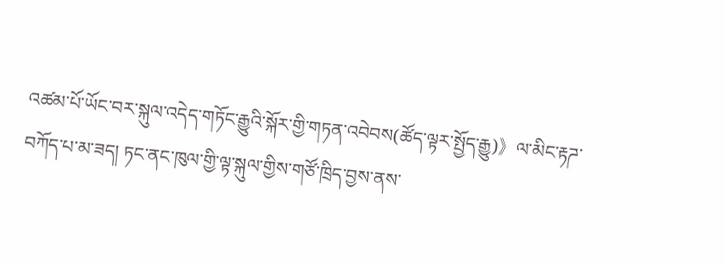འཚམ་པོ་ཡོང་བར་སྐུལ་འདེད་གཏོང་རྒྱུའི་སྐོར་གྱི་གཏན་འབེབས(ཚོད་ལྟར་སྤྱོད་རྒྱུ)》ལ་མིང་རྟཌ་བཀོད་པ་མ་ཟད། ཏང་ནང་ཁུལ་གྱི་ལྟ་སྐུལ་གྱིས་གཙོ་ཁྲིད་བྱས་ནས་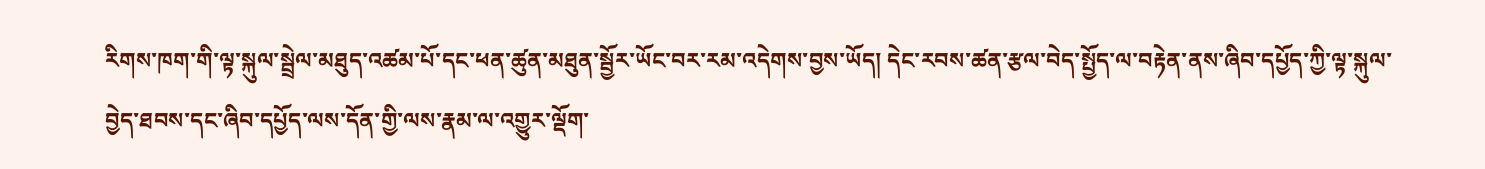རིགས་ཁག་གི་ལྟ་སྐུལ་སྦྲེལ་མཐུད་འཚམ་པོ་དང་ཕན་ཚུན་མཐུན་སྦྱོར་ཡོང་བར་རམ་འདེགས་བྱས་ཡོད། དེང་རབས་ཚན་རྩལ་བེད་སྤྱོད་ལ་བརྟེན་ནས་ཞིབ་དཔྱོད་ཀྱི་ལྟ་སྐུལ་བྱེད་ཐབས་དང་ཞིབ་དཔྱོད་ལས་དོན་གྱི་ལས་རྣམ་ལ་འགྱུར་ལྡོག་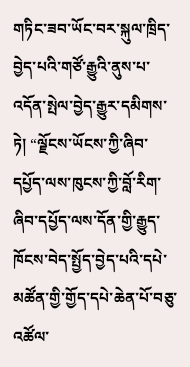གཏིང་ཟབ་ཡོང་བར་སྐུལ་ཁྲིད་བྱེད་པའི་གཙོ་རྒྱུའི་ནུས་པ་འདོན་སྤེལ་བྱེད་རྒྱུར་དམིགས་ཏེ། “ལྗོངས་ཡོངས་ཀྱི་ཞིབ་དཔྱོད་ལས་ཁུངས་ཀྱི་བློ་རིག་ཞིབ་དཔྱོད་ལས་དོན་གྱི་རྒྱུད་ཁོངས་བེད་སྤྱོད་བྱེད་པའི་དཔེ་མཚོན་གྱི་གྱོད་དཔེ་ཆེན་པོ་བཅུ་འཚོལ་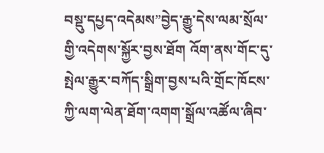བསྡུ་དཔྱད་འདེམས”བྱེད་རྒྱུ་དེས་ལམ་སྲོལ་གྱི་འདེགས་སྐྱོར་བྱས་ཐོག འོག་ནས་གོང་དུ་སྤེལ་རྒྱུར་བཀོད་སྒྲིག་བྱས་པའི་གྲོང་ཁོངས་ཀྱི་ལག་ལེན་ཐོག་འགག་སྒྲོལ་འཚོལ་ཞིབ་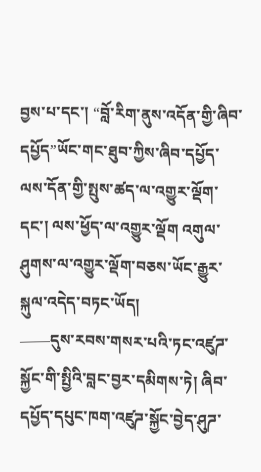བྱས་པ་དང་། “བློ་རིག་ནུས་འདོན་གྱི་ཞིབ་དཔྱོད”ཡོང་གང་ཐུབ་ཀྱིས་ཞིབ་དཔྱོད་ལས་དོན་གྱི་སྤུས་ཚད་ལ་འགྱུར་ལྡོག་དང་། ལས་ཕྱོད་ལ་འགྱུར་ལྡོག འགུལ་ཤུགས་ལ་འགྱུར་ལྡོག་བཅས་ཡོང་རྒྱུར་སྐུལ་འདེད་བཏང་ཡོད།
——དུས་རབས་གསར་པའི་ཏང་འཛུཌ་སྐྱོང་གི་སྤྱིའི་བླང་བྱར་དམིགས་ཏེ། ཞིབ་དཔྱོད་དཔུང་ཁག་འཛུཌ་སྐྱོང་བྱེད་ཤུཌ་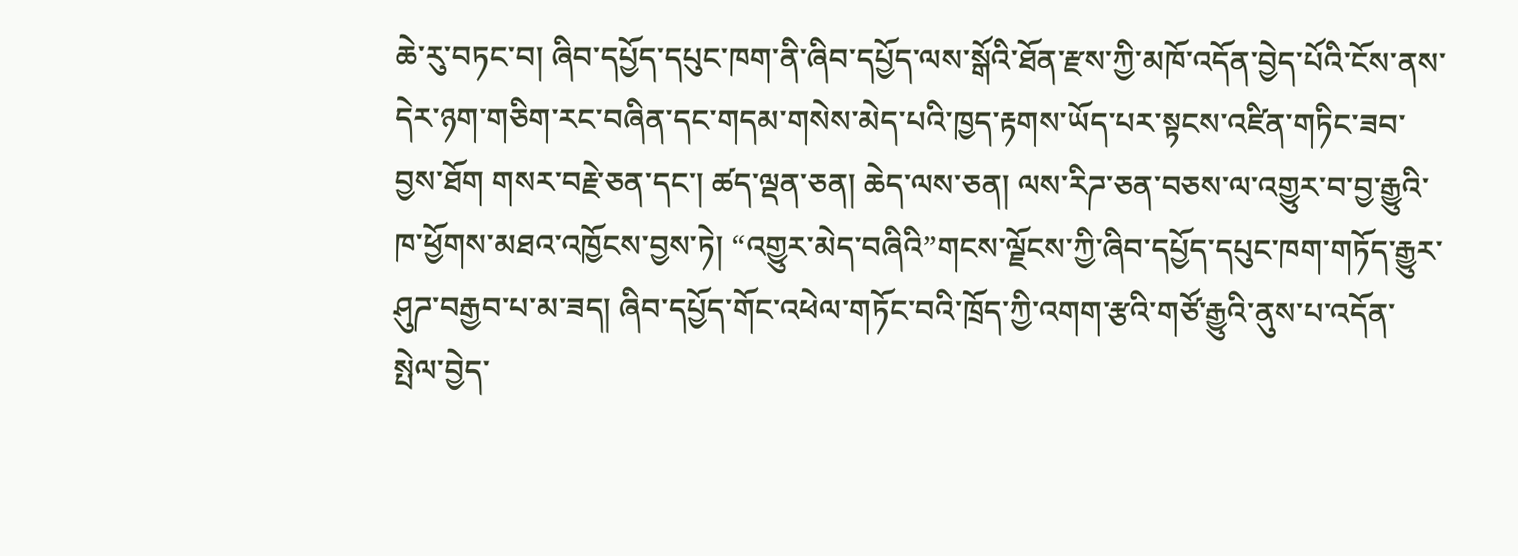ཆེ་རུ་བཏང་བ། ཞིབ་དཔྱོད་དཔུང་ཁག་ནི་ཞིབ་དཔྱོད་ལས་སྒོའི་ཐོན་རྫས་ཀྱི་མཁོ་འདོན་བྱེད་པོའི་ངོས་ནས་དེར་ཉག་གཅིག་རང་བཞིན་དང་གདམ་གསེས་མེད་པའི་ཁྱད་རྟགས་ཡོད་པར་སྟངས་འཛིན་གཏིང་ཟབ་བྱས་ཐོག གསར་བརྗེ་ཅན་དང་། ཚད་ལྡན་ཅན། ཆེད་ལས་ཅན། ལས་རིཌ་ཅན་བཅས་ལ་འགྱུར་བ་བྱ་རྒྱུའི་ཁ་ཕྱོགས་མཐའ་འཁྱོངས་བྱས་ཏེ། “འགྱུར་མེད་བཞིའི”གངས་ལྗོངས་ཀྱི་ཞིབ་དཔྱོད་དཔུང་ཁག་གཏོད་རྒྱུར་ཤུཌ་བརྒྱབ་པ་མ་ཟད། ཞིབ་དཔྱོད་གོང་འཕེལ་གཏོང་བའི་ཁྲོད་ཀྱི་འགག་རྩའི་གཙོ་རྒྱུའི་ནུས་པ་འདོན་སྤེལ་བྱེད་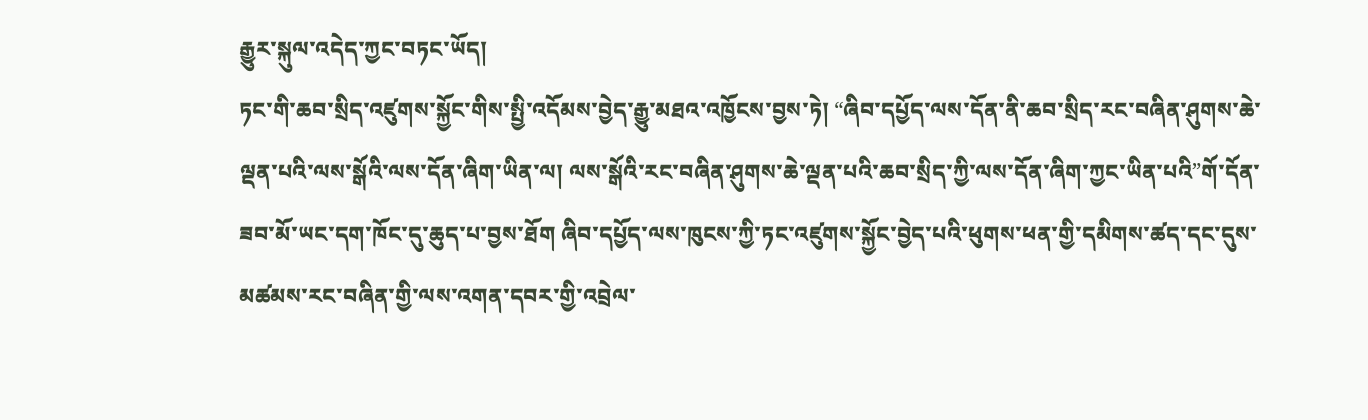རྒྱུར་སྐུལ་འདེད་ཀྱང་བཏང་ཡོད།
ཏང་གི་ཆབ་སྲིད་འཛུགས་སྐྱོང་གིས་སྤྱི་འདོམས་བྱེད་རྒྱུ་མཐའ་འཁྱོངས་བྱས་ཏེ། “ཞིབ་དཔྱོད་ལས་དོན་ནི་ཆབ་སྲིད་རང་བཞིན་ཤུགས་ཆེ་ལྡན་པའི་ལས་སྒོའི་ལས་དོན་ཞིག་ཡིན་ལ། ལས་སྒོའི་རང་བཞིན་ཤུགས་ཆེ་ལྡན་པའི་ཆབ་སྲིད་ཀྱི་ལས་དོན་ཞིག་ཀྱང་ཡིན་པའི”གོ་དོན་ཟབ་མོ་ཡང་དག་ཁོང་དུ་ཆུད་པ་བྱས་ཐོག ཞིབ་དཔྱོད་ལས་ཁུངས་ཀྱི་ཏང་འཛུགས་སྐྱོང་བྱེད་པའི་ཕུགས་ཕན་གྱི་དམིགས་ཚད་དང་དུས་མཚམས་རང་བཞིན་གྱི་ལས་འགན་དབར་གྱི་འབྲེལ་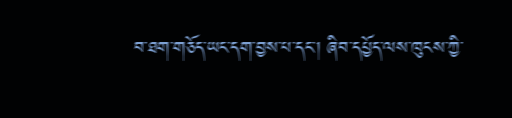བ་ཐག་གཅོད་ཡང་དག་བྱས་པ་དང་། ཞིབ་དཔྱོད་ལས་ཁུངས་ཀྱི་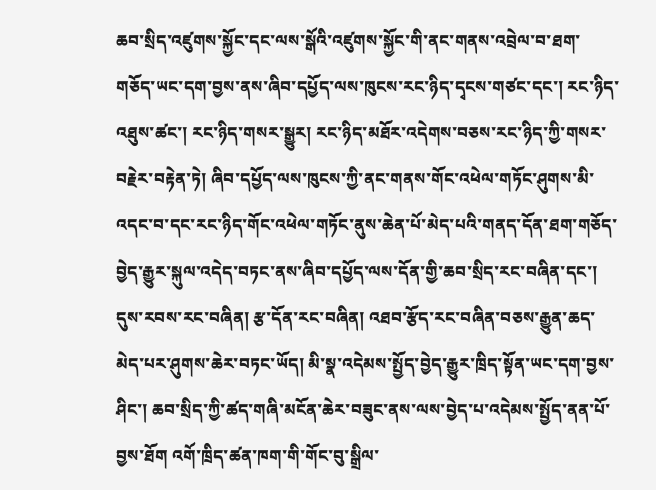ཆབ་སྲིད་འཛུགས་སྐྱོང་དང་ལས་སྒོའི་འཛུགས་སྐྱོང་གི་ནང་གནས་འབྲེལ་བ་ཐག་གཅོད་ཡང་དག་བྱས་ནས་ཞིབ་དཔྱོད་ལས་ཁུངས་རང་ཉིད་དྭངས་གཙང་དང་། རང་ཉིད་འཐུས་ཚང་། རང་ཉིད་གསར་སྒྱུར། རང་ཉིད་མཐོར་འདེགས་བཅས་རང་ཉིད་ཀྱི་གསར་བརྗེར་བརྟེན་ཏེ། ཞིབ་དཔྱོད་ལས་ཁུངས་ཀྱི་ནང་གནས་གོང་འཕེལ་གཏོང་ཤུགས་མི་འདང་བ་དང་རང་ཉིད་གོང་འཕེལ་གཏོང་ནུས་ཆེན་པོ་མེད་པའི་གནད་དོན་ཐག་གཅོད་བྱེད་རྒྱུར་སྐུལ་འདེད་བཏང་ནས་ཞིབ་དཔྱོད་ལས་དོན་གྱི་ཆབ་སྲིད་རང་བཞིན་དང་། དུས་རབས་རང་བཞིན། རྩ་དོན་རང་བཞིན། འཐབ་རྩོད་རང་བཞིན་བཅས་རྒྱུན་ཆད་མེད་པར་ཤུགས་ཆེར་བཏང་ཡོད། མི་སྣ་འདེམས་སྤྱོད་བྱེད་རྒྱུར་ཁྲིད་སྟོན་ཡང་དག་བྱས་ཤིང་། ཆབ་སྲིད་ཀྱི་ཚད་གཞི་མངོན་ཆེར་བཟུང་ནས་ལས་བྱེད་པ་འདེམས་སྤྱོད་ནན་པོ་བྱས་ཐོག འགོ་ཁྲིད་ཚན་ཁག་གི་གོང་བུ་སྒྲིལ་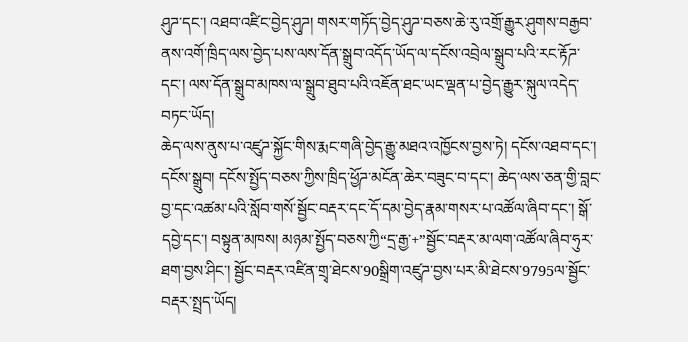ཤུཌ་དང་། འཐབ་འཛིང་བྱེད་ཤུཌ། གསར་གཏོད་བྱེད་ཤུཌ་བཅས་ཆེ་རུ་འགྲོ་རྒྱུར་ཤུགས་བརྒྱབ་ནས་འགོ་ཁྲིད་ལས་བྱེད་པས་ལས་དོན་སྒྲུབ་འདོད་ཡོད་ལ་དངོས་འབྲེལ་སྒྲུབ་པའི་རང་རྟོཌ་དང་། ལས་དོན་སྒྲུབ་མཁས་ལ་སྒྲུབ་ཐུབ་པའི་འཇོན་ཐང་ཡང་ལྡན་པ་བྱེད་རྒྱུར་སྐུལ་འདེད་བཏང་ཡོད།
ཆེད་ལས་ནུས་པ་འཛུཌ་སྐྱོང་གིས་རྨང་གཞི་བྱེད་རྒྱུ་མཐའ་འཁྱོངས་བྱས་ཏེ། དངོས་འཐབ་དང་། དངོས་སྒྲུབ། དངོས་སྤྱོད་བཅས་ཀྱིས་ཁྲིད་ཕྱོཌ་མངོན་ཆེར་བཟུང་བ་དང་། ཆེད་ལས་ཅན་གྱི་བླང་བྱ་དང་འཚམ་པའི་སློབ་གསོ་སྦྱོང་བརྡར་དང་དོ་དམ་བྱེད་རྣམ་གསར་པ་འཚོལ་ཞིབ་དང་། སྒོ་དབྱེ་དང་། བསྟུན་མཁས། མཉམ་སྤྱོད་བཅས་ཀྱི“དྲ་རྒྱ་+”སྦྱོང་བརྡར་མ་ལག་འཚོལ་ཞིབ་ཧུར་ཐག་བྱས་ཤིང་། སྦྱོང་བརྡར་འཛིན་གྲྭ་ཐེངས་90སྒྲིག་འཛུཌ་བྱས་པར་མི་ཐེངས་9795ལ་སྦྱོང་བརྡར་སྤྲད་ཡོད།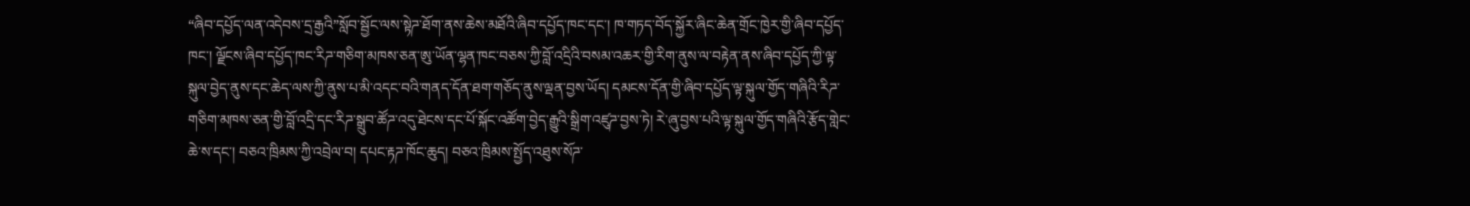“ཞིབ་དཔྱོད་ལན་འདེབས་དྲ་རྒྱའི”སློབ་སྦྱོང་ལས་སྟེཌ་ཐོག་ནས་ཆེས་མཐོའི་ཞིབ་དཔྱོད་ཁང་དང་། ཁ་གཏད་བོད་སྐྱོར་ཞིང་ཆེན་གྲོང་ཁྱེར་གྱི་ཞིབ་དཔྱོད་ཁང་། ལྗོངས་ཞིབ་དཔྱོད་ཁང་རིཌ་གཅིག་མཁས་ཅན་ཨུ་ཡོན་ལྷན་ཁང་བཅས་ཀྱི་བློ་འདྲིའི་བསམ་འཆར་གྱི་རིག་ནུས་ལ་བརྟེན་ནས་ཞིབ་དཔྱོད་ཀྱི་ལྟ་སྐུལ་བྱེད་ནུས་དང་ཆེད་ལས་ཀྱི་ནུས་པ་མི་འདང་བའི་གནད་དོན་ཐག་གཅོད་ནུས་ལྡན་བྱས་ཡོད། དམངས་དོན་གྱི་ཞིབ་དཔྱོད་ལྟ་སྐུལ་གྱོད་གཞིའི་རིཌ་གཅིག་མཁས་ཅན་གྱི་བློ་འདྲི་དང་རིཌ་སྒྲུབ་ཚོཌ་འདུ་ཐེངས་དང་པོ་སྐོང་འཚོག་བྱེད་རྒྱུའི་སྒྲིག་འཛུཌ་བྱས་ཏེ། རེ་ཞུ་བྱས་པའི་ལྟ་སྐུལ་གྱོད་གཞིའི་རྩོད་གླེང་ཆེ་ས་དང་། བཅའ་ཁྲིམས་ཀྱི་འབྲེལ་བ། དཔང་རྟཌ་ཁོང་ཆུད། བཅའ་ཁྲིམས་སྤྱོད་འཐུས་སོཌ་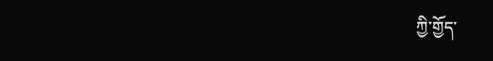ཀྱི་གྱོད་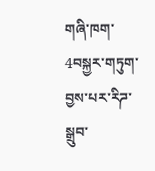གཞི་ཁག་4བསྐྱར་གཏུག་བྱས་པར་རིཌ་སྒྲུབ་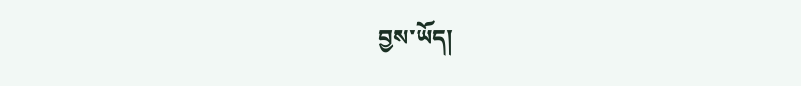བྱས་ཡོད།